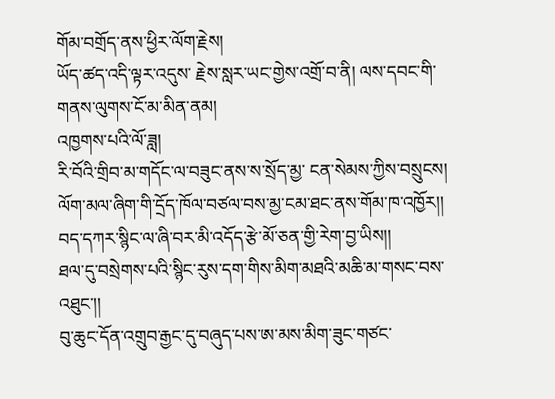གོམ་བགྲོད་ནས་ཕྱིར་ལོག་རྗེས།
ཡོད་ཚད་འདི་ལྟར་འདུས་ རྗེས་སླར་ཡང་གྱེས་འགྲོ་བ་ནི། ལས་དབང་གི་གནས་ལུགས་ངོ་མ་མིན་ནམ།
འཁྱགས་པའི་ལོ་ཟླ།
རི་བོའི་གྲིབ་མ་གདོང་ལ་བཟུང་ནས་ས་སྲོད་མྱ་ ངན་སེམས་ཀྱིས་བསྲུངས།
ལོག་མལ་ཞིག་གི་དྲོད་ཁོལ་བཙལ་བས་མྱ་ངམ་ཐང་ནས་གོམ་ཁ་འཁྱོར།།
བད་དཀར་སྙིང་ལ་ཞི་བར་མི་འདོད་རྩེ་མོ་ཅན་གྱི་རེག་བྱ་ཡིས།།
ཐལ་དུ་བསྲེགས་པའི་སྙིང་རུས་དག་གིས་མིག་མཐའི་མཆི་མ་གསང་བས་འཐུང་།།
བུ་ཆུང་དོན་འགྲུབ་རྒྱང་དུ་བཞུད་པས་ཨ་མས་མིག་ཟུང་གཙང་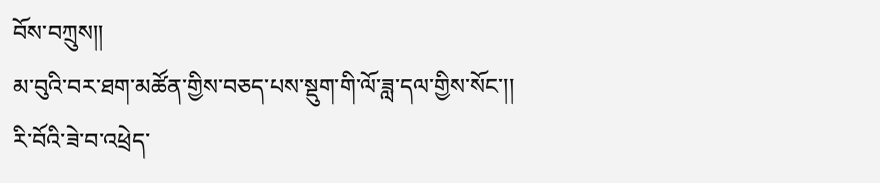བོས་བཀྲུས།།
མ་བུའི་བར་ཐག་མཚོན་གྱིས་བཅད་པས་སྡུག་གི་ལོ་ཟླ་དལ་གྱིས་སོང་།།
རི་བོའི་ཟེ་བ་འཕྲེད་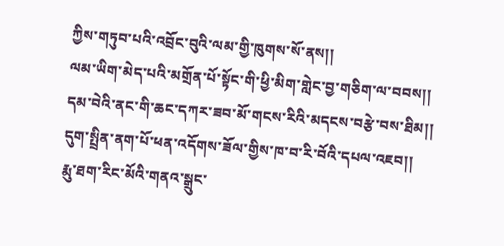ཀྱིས་གཏུབ་པའི་འབྲོང་བུའི་ལམ་གྱི་ཁུགས་སོ་ནས།།
ལམ་ཡིག་མེད་པའི་མགྲོན་པོ་སྟོང་གི་ཕྱི་མིག་གླེང་བྱ་གཅིག་ལ་བབས།།
དམ་བེའི་ནང་གི་ཆང་དཀར་ཟབ་མོ་གངས་རིའི་མདངས་བརྩེ་བས་ཐིམ།།
དུག་སྤྲིན་ནག་པོ་ཕན་འདོགས་ཟོལ་གྱིས་ཁ་བ་རི་བོའི་དཔལ་འཇབ།།
རྨུ་ཐག་རིང་མོའི་གནའ་སྒྲུང་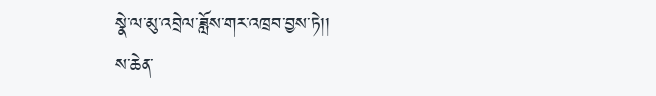སྣེ་ལ་མུ་འབྲེལ་ཟློས་གར་འཁྲབ་བྱས་ཏེ།།
ས་ཆེན་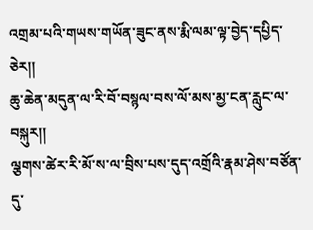འགྲམ་པའི་གཡས་གཡོན་ཟུང་ནས་རྨི་ལམ་ལྟ་བྱེད་དཔྱིད་ཅེར།།
ཆུ་ཆེན་མདུན་ལ་རི་བོ་བསྙལ་བས་ལོ་མས་མྱ་ངན་རླུང་ལ་བསྐུར།།
ལྕགས་ཚེར་རི་མོ་ས་ལ་བྲིས་པས་དུད་འགྲོའི་རྣམ་ཤེས་བཙོན་དུ་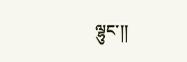ལྷུང་།།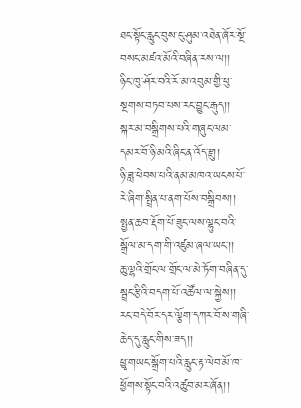ཐང་སྟོང་རླུང་བུས་ངུ་ཤུམ་འཐེན་ཞོར་སྔོ་བསང་མཛའ་མོའི་བཞིན་རས་ལ།།
ཉིང་ཁུ་ཤོར་བའི་རོ་མ་འབུམ་གྱི་ཕུ་སྔགས་བཏབ་པས་རང་བྱུང་རྒུད།།
སྐར་མ་བསྒྲིགས་པའི་གཞུང་ལམ་དམར་བོ་ཉི་མའི་ཞིང་ན་འོད་རྫུ།།
ཉི་ཟླ་ཕེབས་པའི་ནམ་མཁའ་ཡངས་པོ་རེ་ཞིག་སྤྲིན་པ་ནག་པོས་བསྒྲིབས།།
སྤྱན་ཆབ་རྡོག་པོ་ཟུང་ལས་ལྷུང་བའི་སྒྲོལ་མ་དག་གི་འཛུམ་ཞལ་ཡང་།།
ཆུ་ལྷའི་གྲོང་ལ་གྲོང་ལ་མེ་ཏོག་བཞིན་དུ་སྦྲང་རྩིའི་བདག་པོ་འཚོལ་ལ་སྐྱེས།།
རང་བདེ་བོར་དར་ལྕོག་དཀར་བོ་ས་གཞི་ཆེད་དུ་རླུང་གིས་ཟད།།
ཕྱྭ་གཡང་སྒྲོག་པའི་རླུང་རྟ་ལེབ་མོ་ཁ་ཕྱོགས་སྟོང་བའི་འཚུབ་མར་ཞོན།།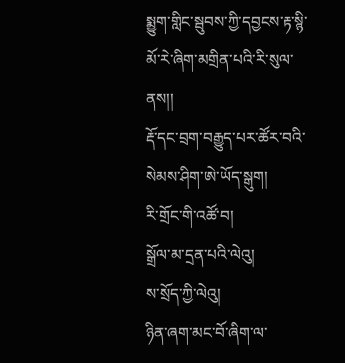སྨྱུག་གླིང་སྦུབས་ཀྱི་དབྱངས་རྟ་སྙི་མོ་རེ་ཞིག་མགྲིན་པའི་རི་སུལ་ནས།།
རྡོ་དང་བྲག་བརྒྱུད་པར་ཚོར་བའི་སེམས་ཤིག་ཨེ་ཡོད་སྒུག།
རི་གྲོང་གི་འཚོ་བ།
སྒྲོལ་མ་དྲན་པའི་ལེའུ།
ས་སྲོད་ཀྱི་ལེའུ།
ཉིན་ཞག་མང་བོ་ཞིག་ལ་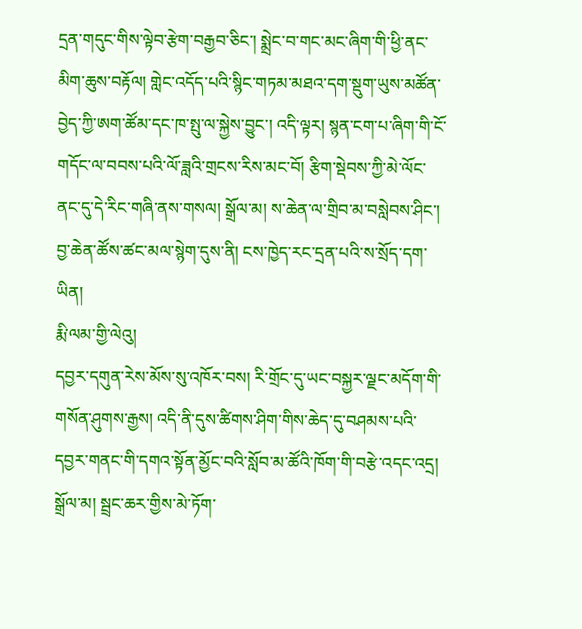དྲན་གདུང་གིས་ལྟེབ་རྩེག་བརྒྱབ་ཅིང་། སྨྲེང་བ་གང་མང་ཞིག་གི་ཕྱི་ནང་མིག་ཆུས་བརྟོལ། གླེང་འདོད་པའི་སྙིང་གཏམ་མཐའ་དག་སྡུག་ཡུས་མཚོན་བྱེད་ཀྱི་ཨག་ཚོམ་དང་ཁ་སྤུ་ལ་སྐྱེས་བྱུང་། འདི་ལྟར། སྙན་ངག་པ་ཞིག་གི་ངོ་གདོང་ལ་བབས་པའི་ལོ་ཟླའི་གྲངས་རིས་མང་བོ། རྩིག་སྡེབས་ཀྱི་མེ་ལོང་ནང་དུ་དེ་རིང་གཞི་ནས་གསལ། སྒྲོལ་མ། ས་ཆེན་ལ་གྲིབ་མ་བསླེབས་ཤིང་། བྱ་ཆེན་ཚོས་ཚང་མལ་སྙེག་དུས་ནི། ངས་ཁྱེད་རང་དྲན་པའི་ས་སྲོད་དག་ཡིན།
རྨི་ལམ་གྱི་ལེའུ།
དབྱར་དགུན་རེས་མོས་སུ་འཁོར་བས། རི་གྲོང་དུ་ཡང་བསྐྱར་ལྗང་མདོག་གི་གསོན་ཤུགས་རྒྱས། འདི་ནི་དུས་ཚིགས་ཤིག་གིས་ཆེད་དུ་བཤམས་པའི་དབྱར་གནང་གི་དགའ་སྟོན་མྱོང་བའི་སློབ་མ་ཚོའི་ཁོག་གི་བརྩེ་འདང་འདྲ། སྒྲོལ་མ། སྦྲང་ཆར་གྱིས་མེ་ཏོག་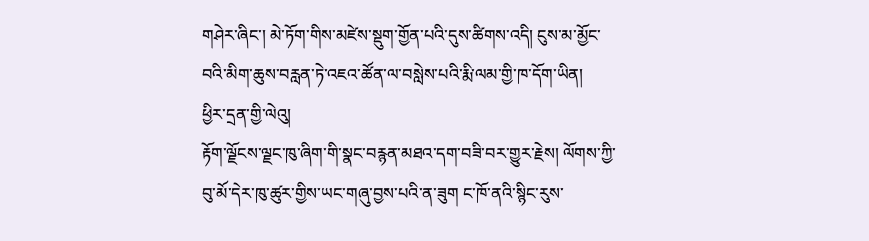གཤེར་ཞིང་། མེ་ཏོག་གིས་མཛེས་སྡུག་གྱོན་པའི་དུས་ཚིགས་འདི། ངུས་མ་མྱོང་བའི་མིག་ཆུས་བརླན་ཏེ་འཇའ་ཚོན་ལ་བསླེས་པའི་རྨི་ལམ་གྱི་ཁ་དོག་ཡིན།
ཕྱིར་དྲན་གྱི་ལེའུ།
རྟོག་ལྗོངས་ལྗང་ཁུ་ཞིག་གི་སྣང་བརྙན་མཐའ་དག་བཟི་བར་གྱུར་རྗེས། ལོགས་ཀྱི་བུ་མོ་དེར་ཁུ་ཚུར་གྱིས་ཡང་གཞུ་བྱས་པའི་ན་ཟུག ང་ཁོ་ནའི་སྙིང་རུས་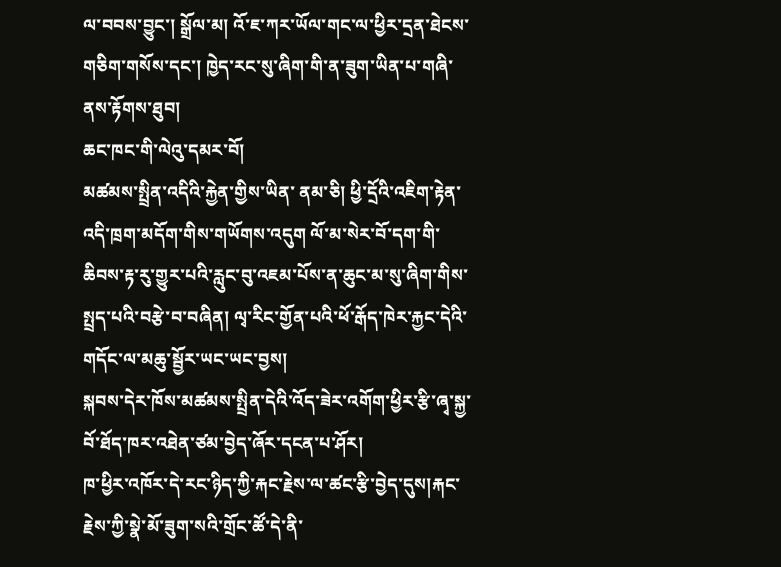ལ་བབས་བྱུང་། སྒྲོལ་མ། འོ་ཇ་ཀར་ཡོལ་གང་ལ་ཕྱིར་དྲན་ཐེངས་གཅིག་གསོས་དང་། ཁྱེད་རང་སུ་ཞིག་གི་ན་ཟུག་ཡིན་པ་གཞི་ནས་རྟོགས་ཐུབ།
ཆང་ཁང་གི་ལེའུ་དམར་བོ།
མཚམས་སྤྲིན་འདིའི་རྐྱེན་གྱིས་ཡིན་ ནམ་ཅི། ཕྱི་དྲོའི་འཇིག་རྟེན་འདི་ཁྲག་མདོག་གིས་གཡོགས་འདུག ལོ་མ་སེར་བོ་དག་གི་ཆིབས་རྟ་རུ་གྱུར་པའི་རླུང་བུ་འཇམ་པོས་ན་ཆུང་མ་སུ་ཞིག་གིས་སྤྲད་པའི་བརྩེ་བ་བཞིན། ལྭ་རིང་གྱོན་པའི་ཕོ་རྒོད་ཁེར་རྐྱང་དེའི་གདོང་ལ་མཆུ་སྦྱོར་ཡང་ཡང་བྱས།
སྐབས་དེར་ཁོས་མཚམས་སྤྲིན་དེའི་འོད་ཟེར་འགོག་ཕྱིར་རྩི་ཞྭ་སྐྱ་བོ་ཐོད་ཁར་འཐེན་ཙམ་བྱེད་ཞོར་དངན་པ་ཤོར།
ཁ་ཕྱིར་འཁོར་དེ་རང་ཉིད་ཀྱི་རྐང་རྗེས་ལ་ཚང་རྩི་བྱེད་དུས།རྐང་རྗེས་ཀྱི་སྣེ་མོ་ཟུག་སའི་གྲོང་ཚོ་དེ་ནི་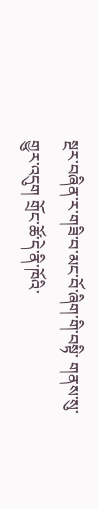སྔར་བཞིན་ར་གཟི་བ་མང་བོ་ཞིག་གི་བསྟི་ གནས་སུ་གྱུར་འདུག གྲོང་ཚོ་དེ་ནི་ཁོའི་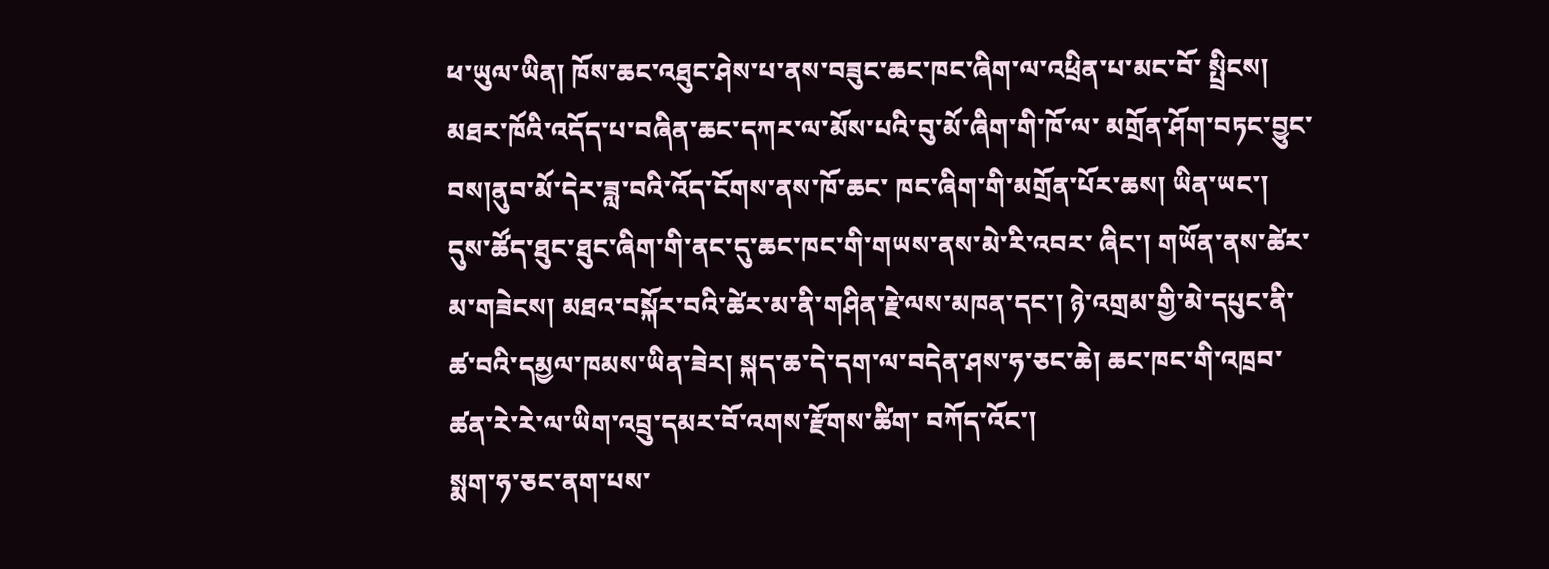ཕ་ཡུལ་ཡིན། ཁོས་ཆང་འཐུང་ཤེས་པ་ནས་བཟུང་ཆང་ཁང་ཞིག་ལ་འཕྲིན་པ་མང་བོ་ སྤྲིངས། མཐར་ཁོའི་འདོད་པ་བཞིན་ཆང་དཀར་ལ་མོས་པའི་བུ་མོ་ཞིག་གི་ཁོ་ལ་ མགྲོན་ཤོག་བཏང་བྱུང་བས།ནུབ་མོ་དེར་ཟླ་བའི་འོད་ངོགས་ནས་ཁོ་ཆང་ ཁང་ཞིག་གི་མགྲོན་པོར་ཆས། ཡིན་ཡང་། དུས་ཚོད་ཐུང་ཐུང་ཞིག་གི་ནང་དུ་ཆང་ཁང་གི་གཡས་ནས་མེ་རི་འབར་ ཞིང་། གཡོན་ནས་ཚེར་མ་གཟེངས། མཐའ་བསྐོར་བའི་ཚེར་མ་ནི་གཤིན་རྗེ་ལས་མཁན་དང་། ཉེ་འགྲམ་གྱི་མེ་དཔུང་ནི་ཚ་བའི་དམྱལ་ཁམས་ཡིན་ཟེར། སྐད་ཆ་དེ་དག་ལ་བདེན་ཤས་ཧ་ཅང་ཆེ། ཆང་ཁང་གི་འཁྲབ་ཚན་རེ་རེ་ལ་ཡིག་འབྲུ་དམར་བོ་འགས་རྫོགས་ཚིག་ བཀོད་འོང་།
སྨག་ཧ་ཅང་ནག་པས་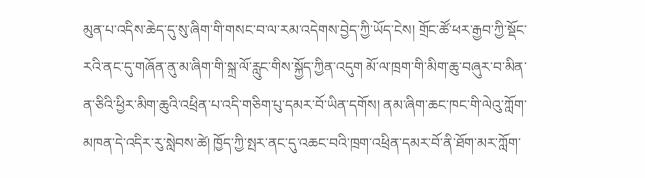མུན་པ་འདིས་ཆེད་དུ་སུ་ཞིག་གི་གསང་བ་ལ་རམ་འདེགས་བྱེད་ཀྱི་ཡོད་ངེས། གྲོང་ཚོ་ཕར་རྒྱབ་ཀྱི་སྡོང་རའི་ནང་དུ་གཞོན་ནུ་མ་ཞིག་གི་སྐྲ་ལོ་རླུང་གིས་སྐྱོད་ཀྱིན་འདུག མོ་ལ་ཁྲག་གི་མིག་ཆུ་བཞུར་བ་མིན་ན་ཅིའི་ཕྱིར་མིག་ཆུའི་འཕྲིན་པ་འདི་གཅིག་པུ་དམར་བོ་ཡིན་དགོས། ནམ་ཞིག་ཆང་ཁང་གི་ལེའུ་ཀློག་མཁན་དེ་འདིར་རུ་སླེབས་ཚེ། ཁྱོད་ཀྱི་སྤར་ནང་དུ་འཆང་བའི་ཁྲག་འཕྲིན་དམར་བོ་ནི་ཐོག་མར་ཀློག་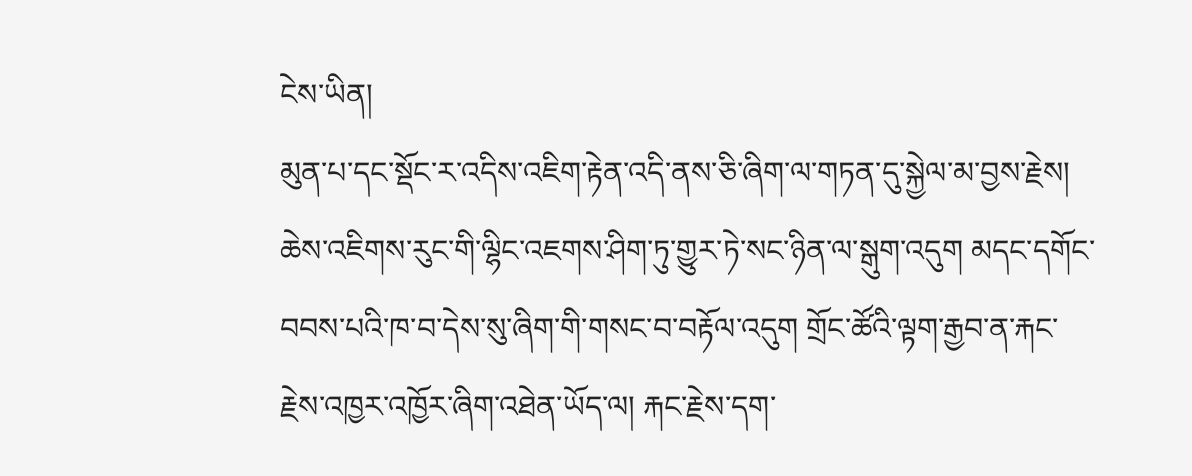ངེས་ཡིན།
མུན་པ་དང་སྡོང་ར་འདིས་འཇིག་རྟེན་འདི་ནས་ཅི་ཞིག་ལ་གཏན་དུ་སྐྱེལ་མ་བྱས་རྗེས། ཆེས་འཇིགས་རུང་གི་ལྷིང་འཇགས་ཤིག་ཏུ་གྱུར་ཏེ་སང་ཉིན་ལ་སྒུག་འདུག མདང་དགོང་བབས་པའི་ཁ་བ་དེས་སུ་ཞིག་གི་གསང་བ་བརྟོལ་འདུག གྲོང་ཚོའི་ལྟག་རྒྱབ་ན་རྐང་རྗེས་འཁྱར་འཁྱོར་ཞིག་འཐེན་ཡོད་ལ། རྐང་རྗེས་དག་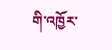གི་འཁྱོར་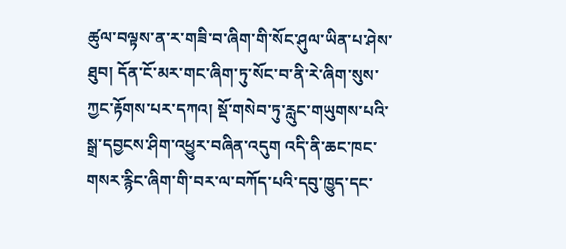ཚུལ་བལྟས་ན་ར་གཟི་བ་ཞིག་གི་སོང་ཤུལ་ཡིན་པ་ཤེས་ཐུབ། དོན་ངོ་མར་གང་ཞིག་ཏུ་སོང་བ་ནི་རེ་ཞིག་སུས་ཀྱང་རྟོགས་པར་དཀའ། སྡོ་གསེབ་ཏུ་རླུང་གཡུགས་པའི་སྒྲ་དབྱངས་ཤིག་འཕྱུར་བཞིན་འདུག འདི་ནི་ཆང་ཁང་གསར་རྙིང་ཞིག་གི་བར་ལ་བཀོད་པའི་དབུ་ཁྱུད་དང་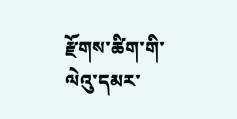རྫོགས་ཚིག་གི་ལེའུ་དམར་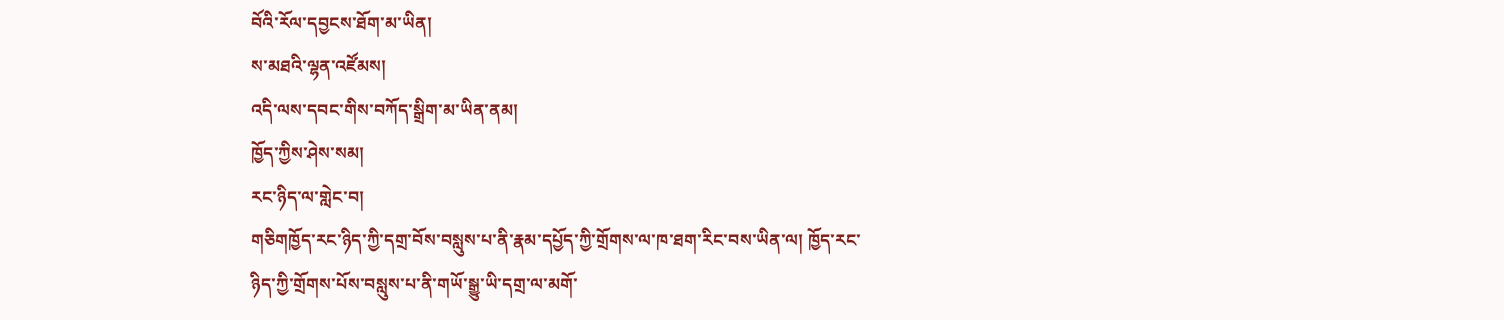བོའི་རོལ་དབྱངས་ཐོག་མ་ཡིན།
ས་མཐའི་ལྷན་འཛོམས།
འདི་ལས་དབང་གིས་བཀོད་སྒྲིག་མ་ཡིན་ནམ།
ཁྱོད་ཀྱིས་ཤེས་སམ།
རང་ཉིད་ལ་གླེང་བ།
གཅིགཁྱོད་རང་ཉིད་ཀྱི་དགྲ་བོས་བསླུས་པ་ནི་རྣམ་དཔྱོད་ཀྱི་གྲོགས་ལ་ཁ་ཐག་རིང་བས་ཡིན་ལ། ཁྱོད་རང་ཉིད་ཀྱི་གྲོགས་པོས་བསླུས་པ་ནི་གཡོ་སྒྱུ་ཡི་དགྲ་ལ་མགོ་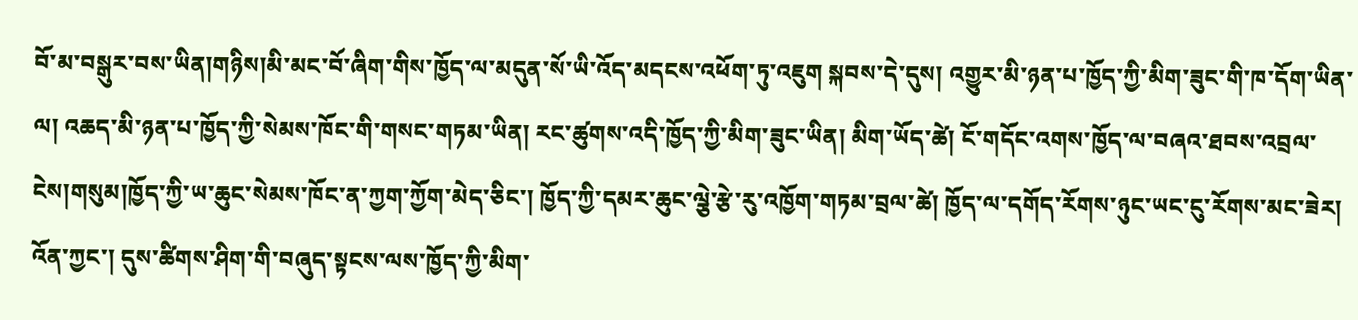བོ་མ་བསྒུར་བས་ཡིན།གཉིས།མི་མང་བོ་ཞིག་གིས་ཁྱོད་ལ་མདུན་སོ་ཡི་འོད་མདངས་འཕོག་ཏུ་འཇུག སྐབས་དེ་དུས། འགྱུར་མི་ཉན་པ་ཁྱོད་ཀྱི་མིག་ཟུང་གི་ཁ་དོག་ཡིན་ལ། འཆད་མི་ཉན་པ་ཁྱོད་ཀྱི་སེམས་ཁོང་གི་གསང་གཏམ་ཡིན། རང་ཚུགས་འདི་ཁྱོད་ཀྱི་མིག་ཟུང་ཡིན། མིག་ཡོད་ཚེ། ངོ་གདོང་འགས་ཁྱོད་ལ་བཞའ་ཐབས་འབྲལ་ངེས།གསུམ།ཁྱོད་ཀྱི་ཡ་ཆུང་སེམས་ཁོང་ན་ཀྱག་ཀྱོག་མེད་ཅིང་། ཁྱོད་ཀྱི་དམར་ཆུང་ལྕེ་རྩེ་རུ་འཁྱོག་གཏམ་བྲལ་ཚེ། ཁྱོད་ལ་དགོད་རོགས་ཉུང་ཡང་ངུ་རོགས་མང་ཟེར། འོན་ཀྱང་། དུས་ཚིགས་ཤིག་གི་བཞུད་སྟངས་ལས་ཁྱོད་ཀྱི་མིག་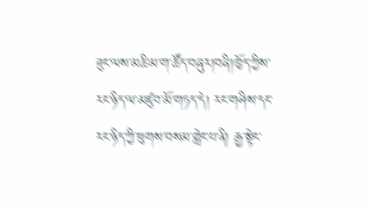ཟུང་ལས་མཆི་མ་ག་ཚོད་བཞུར།བཞི།ཁྱོད་ཀྱིས་རང་ཉིད་ལ་མཛུབ་མོ་གཏད་དེ། རང་གཤིས་དང་རང་ཉིད་ཀྱི་ཕུགས་བསམ་གླེང་པ་ནི། རྒྱ་སྟེང་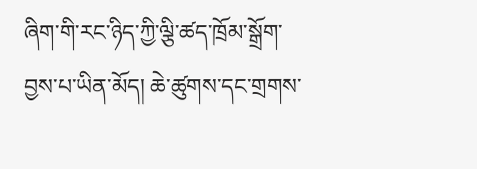ཞིག་གི་རང་ཉིད་ཀྱི་ལྕི་ཚད་ཁྲོམ་སྒྲོག་བྱས་པ་ཡིན་མོད། ཆེ་ཚུགས་དང་གྲགས་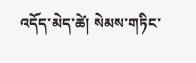འདོད་མེད་ཚེ། སེམས་གཏིང་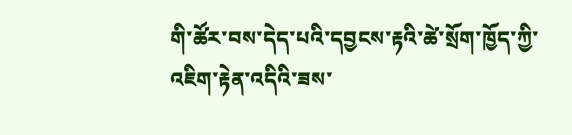གི་ཚོར་བས་དེད་པའི་དབྱངས་རྟའི་ཚེ་སྲོག་ཁྱོད་ཀྱི་འཇིག་རྟེན་འདིའི་ཟས་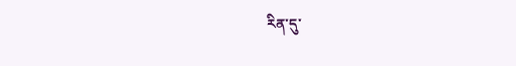རིན་དུ་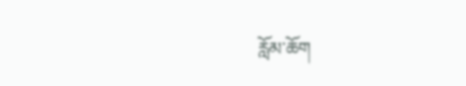རློམ་ཆོག